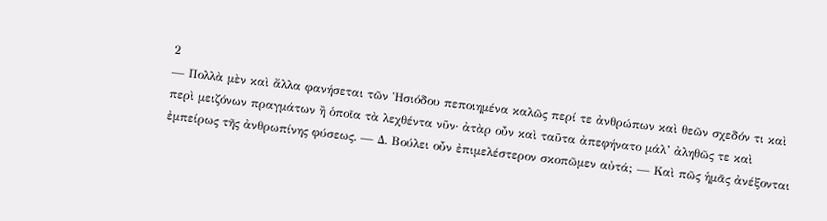2
— Πολλὰ μὲν καὶ ἄλλα φανήσεται τῶν Ἡσιόδου πεποιημένα καλῶς περί τε ἀνθρώπων καὶ θεῶν σχεδόν τι καὶ περὶ μειζόνων πραγμάτων ἢ ὁποῖα τὰ λεχθέντα νῦν· ἀτὰρ οὖν καὶ ταῦτα ἀπεφήνατο μάλ’ ἀληθῶς τε καὶ ἐμπείρως τῆς ἀνθρωπίνης φύσεως. — Δ. Βούλει οὖν ἐπιμελέστερον σκοπῶμεν αὐτά; — Καὶ πῶς ἡμᾶς ἀνέξονται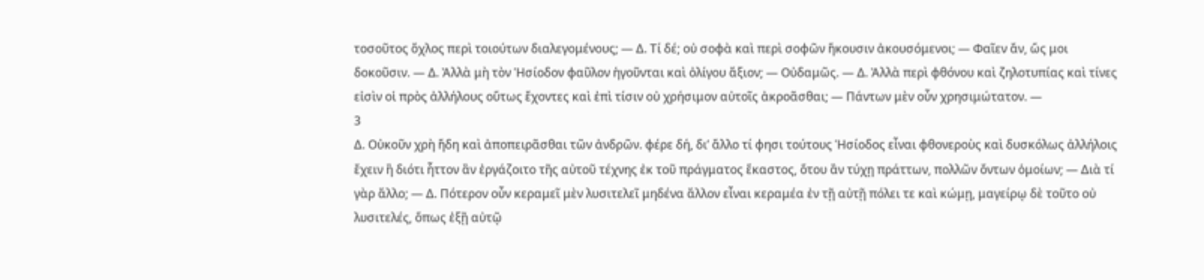τοσοῦτος ὄχλος περὶ τοιούτων διαλεγομένους; — Δ. Τί δέ; οὐ σοφὰ καὶ περὶ σοφῶν ἥκουσιν ἀκουσόμενοι; — Φαῖεν ἄν, ὥς μοι δοκοῦσιν. — Δ. Ἀλλὰ μὴ τὸν Ἡσίοδον φαῦλον ἡγοῦνται καὶ ὀλίγου ἄξιον; — Οὐδαμῶς. — Δ. Ἀλλὰ περὶ φθόνου καὶ ζηλοτυπίας καὶ τίνες εἰσὶν οἱ πρὸς ἀλλήλους οὕτως ἔχοντες καὶ ἐπὶ τίσιν οὐ χρήσιμον αὐτοῖς ἀκροᾶσθαι; — Πάντων μὲν οὖν χρησιμώτατον. —
3
Δ. Οὐκοῦν χρὴ ἤδη καὶ ἀποπειρᾶσθαι τῶν ἀνδρῶν. φέρε δή, δι’ ἄλλο τί φησι τούτους Ἡσίοδος εἶναι φθονεροὺς καὶ δυσκόλως ἀλλήλοις ἔχειν ἢ διότι ἧττον ἂν ἐργάζοιτο τῆς αὐτοῦ τέχνης ἐκ τοῦ πράγματος ἕκαστος, ὅτου ἂν τύχῃ πράττων, πολλῶν ὄντων ὁμοίων; — Διὰ τί γὰρ ἄλλο; — Δ. Πότερον οὖν κεραμεῖ μὲν λυσιτελεῖ μηδένα ἄλλον εἶναι κεραμέα ἐν τῇ αὐτῇ πόλει τε καὶ κώμῃ, μαγείρῳ δὲ τοῦτο οὐ λυσιτελές, ὅπως ἐξῇ αὐτῷ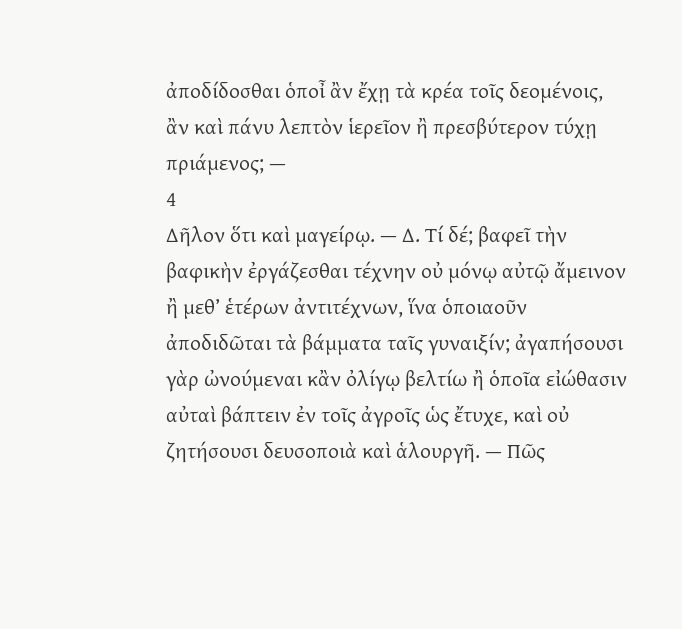ἀποδίδοσθαι ὁποἶ ἂν ἔχῃ τὰ κρέα τοῖς δεομένοις, ἂν καὶ πάνυ λεπτὸν ἱερεῖον ἢ πρεσβύτερον τύχῃ πριάμενος; —
4
Δῆλον ὅτι καὶ μαγείρῳ. — Δ. Τί δέ; βαφεῖ τὴν βαφικὴν ἐργάζεσθαι τέχνην οὐ μόνῳ αὐτῷ ἄμεινον ἢ μεθ’ ἑτέρων ἀντιτέχνων, ἵνα ὁποιαοῦν ἀποδιδῶται τὰ βάμματα ταῖς γυναιξίν; ἀγαπήσουσι γὰρ ὠνούμεναι κἂν ὀλίγῳ βελτίω ἢ ὁποῖα εἰώθασιν αὐταὶ βάπτειν ἐν τοῖς ἀγροῖς ὡς ἔτυχε, καὶ οὐ ζητήσουσι δευσοποιὰ καὶ ἁλουργῆ. — Πῶς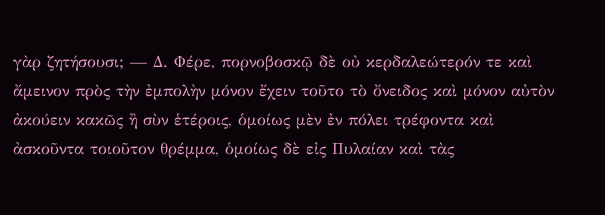γὰρ ζητήσουσι; — Δ. Φέρε, πορνοβοσκῷ δὲ οὐ κερδαλεώτερόν τε καὶ ἄμεινον πρὸς τὴν ἐμπολὴν μόνον ἔχειν τοῦτο τὸ ὄνειδος καὶ μόνον αὐτὸν ἀκούειν κακῶς ἢ σὺν ἑτέροις, ὁμοίως μὲν ἐν πόλει τρέφοντα καὶ ἀσκοῦντα τοιοῦτον θρέμμα, ὁμοίως δὲ εἰς Πυλαίαν καὶ τὰς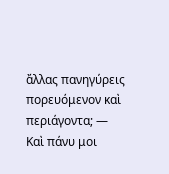ἄλλας πανηγύρεις πορευόμενον καὶ περιάγοντα; — Καὶ πάνυ μοι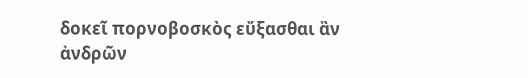δοκεῖ πορνοβοσκὸς εὔξασθαι ἂν ἀνδρῶν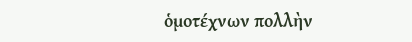ὁμοτέχνων πολλὴν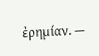ἐρημίαν. —